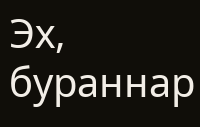Эх, бураннар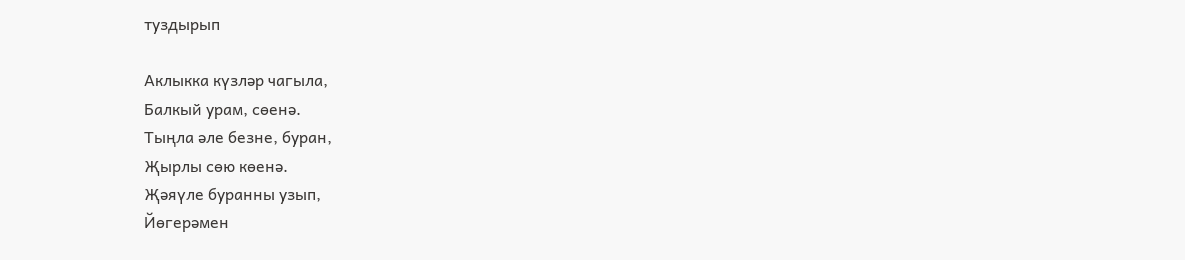туздырып

Аклыкка күзләр чагыла,
Балкый урам, сөенә.
Тыңла әле безне, буран,
Җырлы сөю көенә.
Җәяүле буранны узып,
Йөгерәмен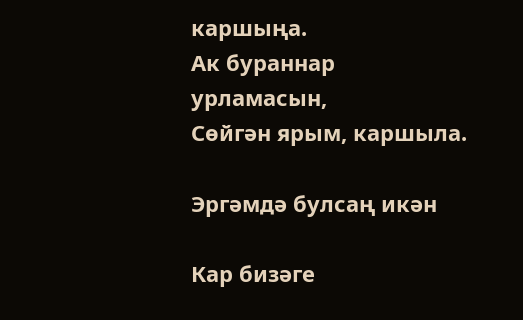каршыңа.
Ак бураннар урламасын,
Сөйгән ярым, каршыла.

Эргәмдә булсаң икән

Кар бизәге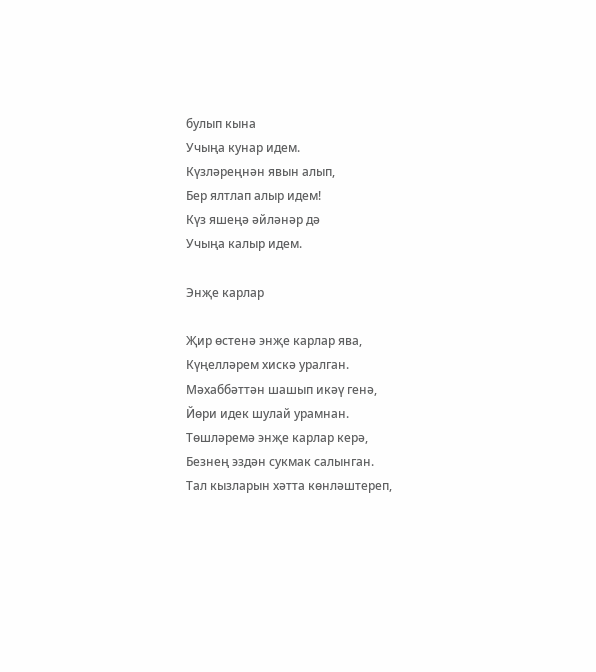булып кына
Учыңа кунар идем.
Күзләреңнән явын алып,
Бер ялтлап алыр идем!
Күз яшеңә әйләнәр дә
Учыңа калыр идем.

Энҗе карлар

Җир өстенә энҗе карлар ява,
Күңелләрем хискә уралган.
Мәхаббәттән шашып икәү генә,
Йөри идек шулай урамнан.
Төшләремә энҗе карлар керә,
Безнең эздән сукмак салынган.
Тал кызларын хәтта көнләштереп,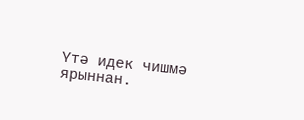Үтә идек чишмә ярыннан.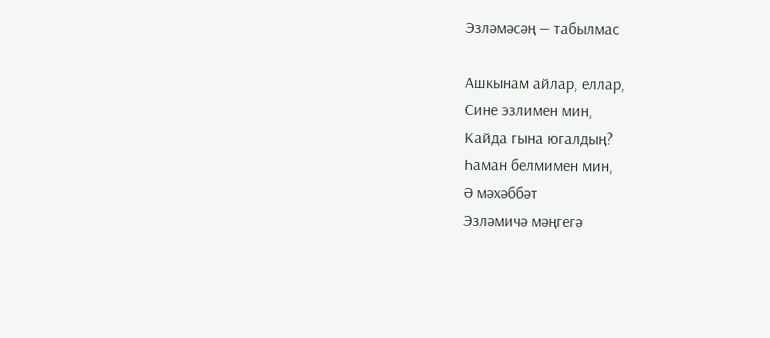Эзләмәсәң — табылмас

Ашкынам айлар, еллар,
Сине эзлимен мин,
Кайда гына югалдың?
Һаман белмимен мин,
Ә мәхәббәт
Эзләмичә мәңгегә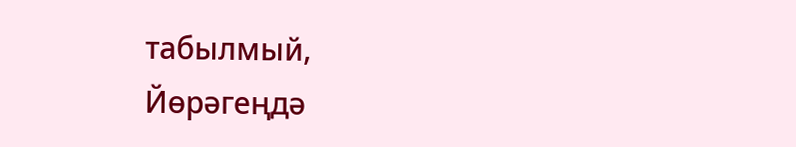табылмый,
Йөрәгеңдә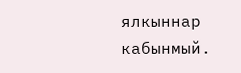ялкыннар кабынмый.